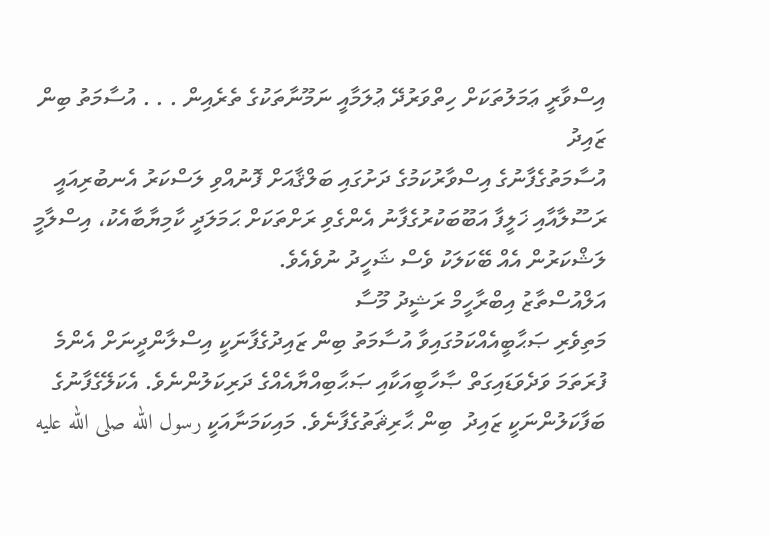އިސްވާރީ ޢަމަލުތަކަށް ހިތްވަރުދޭ ޢުލަމާއީ ނަމޫނާތަކުގެ ތެރެއިން . . . އުސާމަތު ބިން ޒައިދު
އުސާމަތުގެފާނުގެ އިސްވާރުކަމުގެ ދަށުގައި ބަލްޤާއަށް ފޮނުއްވި ލަސްކަރު އެނބުރިއައީ ރަސޫލާއާއި ޚަލީފާ އަބޫބަކުރުގެފާނު އެންގެވި ރަށްތަކަށް ޙަމަލަދީ ކާމިޔާބާއެކު، އިސްލާމީ ލަޝްކަރުން އެއް ބޭކަލަކު ވެސް ޝަހީދު ނުވެއެވެ.
އަލްއުސްތާޒު އިބްރާހީމް ރަޝީދު މޫސާ
މަތިވެރި ޞަޙާބީއެއްކަމުގައިވާ އުސާމަތު ބިން ޒައިދުގެފާނަކީ އިސްލާންދީނަށް އެންމެ ފުރަތަމަ ވަދެވަޑައިގަތް ޞާހާބީއަކާއި ޞަޙާބިއްޔާއެއްގެ ދަރިކަލުންނެވެ. އެކަލޭގެފާނުގެ ބަފާކަލުންނަކީ ޒައިދު  ބިން ޙާރިޘަތުގެފާނެވެ. މައިކަމަނާއަކީ رسول الله صلى الله عليه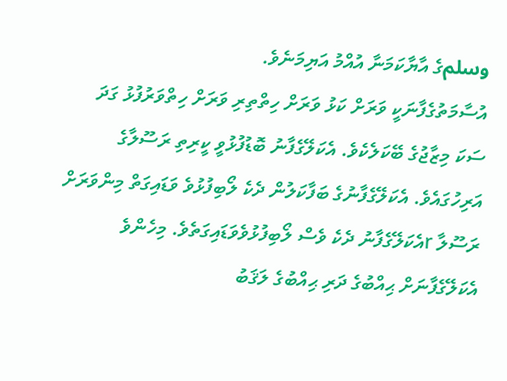وسلمގެ އާޔާކަމަނާ އުއްމު އަޔިމަނެވެ.
އުސާމަތުގެފާނަކީ ވަރަށް ކަޅު ވަރަށް ހިތްތިރި ވަރަށް ހިތްވަރުފުޅު ގަދަ ސަކަ މިޒާޖުގެ ބޭކަލެކެވެ. އެކަލޭގެފާނު ބޮޑުފުޅުވީ ކީރިތި ރަސޫލާގެ އަރިހުގައެވެ. އެކަލޭގެފާނުގެ ބަފާކަލުން ދެކެ ލޯބިފުޅުވެ ވަޑައިގަތް މިންވަރަށް ރަސޫލާ rއެކަލޭގެފާނު ދެކެ ވެސް ލޯބިފުޅުވެވަޑައިގަތެވެ. މިހެންވެ އެކަލޭގެފާނަށް ޙިއްބުގެ ދަރި ޙިއްބުގެ ލަޤަބު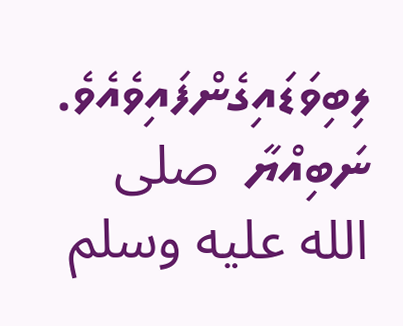ލިބިވަޑައިގެންފައިވެއެވެ. ނަބިއްޔާ  صلى الله عليه وسلم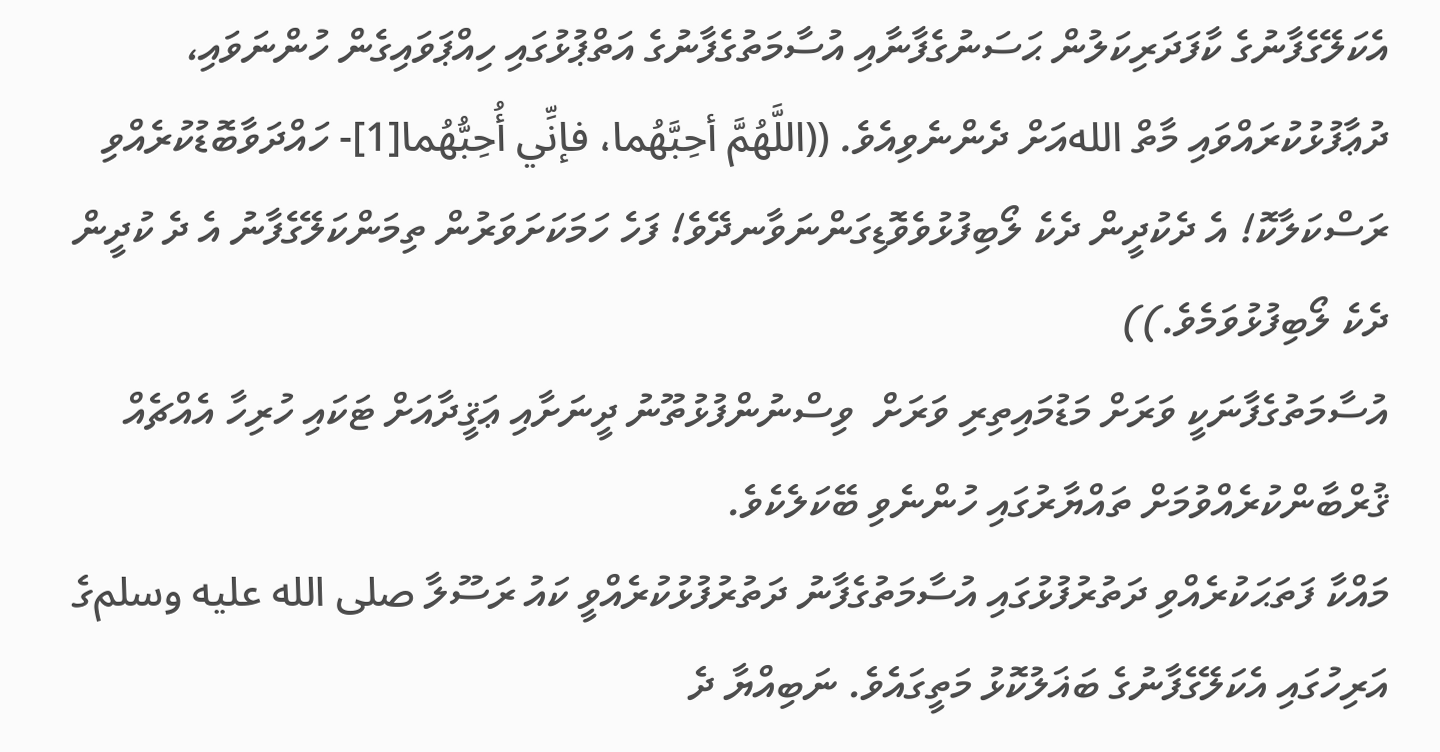އެކަލޭގެފާނުގެ ކާފަދަރިކަލުން ޙަސަނުގެފާނާއި އުސާމަތުގެފާނުގެ އަތްޕުޅުގައި ހިއްޕަވައިގެން ހުންނަވައި،   ދުޢާފުޅުކުރައްވައި މާތް اللهއަށް ދެންނެވިއެވެ. ((اللَّهُمَّ أحِبَّهُما، فإنِّي أُحِبُّهُما[1]- ހައްދަވާބޮޑުކުރެއްވި ރަސްކަލާކޮ! އެ ދެކުދީން ދެކެ ލޯބިފުޅުވެވޮޑިގަންނަވާނދޭވެ! ފަހެ ހަމަކަށަވަރުން ތިމަންކަލޭގެފާނު އެ ދެ ކުދީން ދެކެ ލޯބިފުޅުވަމެވެ.))
އުސާމަތުގެފާނަކީ ވަރަށް މަޑުމައިތިރި ވަރަށް  ވިސްނުންފުޅުތޫނު ދީނަށާއި ޢަޤީދާއަށް ޓަކައި ހުރިހާ އެއްޗެއް ޤުރްބާންކުރެއްވުމަށް ތައްޔާރުގައި ހުންނެވި ބޭކަލެކެވެ.
މައްކާ ފަތަޙަކުރެއްވި ދަތުރުފުޅުގައި އުސާމަތުގެފާނު ދަތުރުފުޅުކުރެއްވީ ކައު ރަސޫލާ صلى الله عليه وسلمގެ އަރިހުގައި އެކަލޭގެފާނުގެ ބަޣަލުކޮޅު މަތީގައެވެ. ނަބިއްޔާ ދެ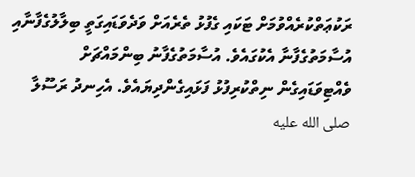ރަކުޢަތްކުރެއްވުމަށް ޓަކައި ގެފުޅު ތެރެއަށް ވަދެވަޑައިގަތީ ބިލާލުގެފާނާއި އުސާމަތުގެފާނާ އެކުގައެވެ. އުސާމަތުގެފާނު ބިންމައްޗަށް ވެއްޓިވަޑައިގެން ނިތްކުރިފުޅު ފަޅައިގެންދިޔައެވެ. އެހިނދު ރަސޫލާ صلى الله عليه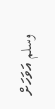وسلم އަވަހަށް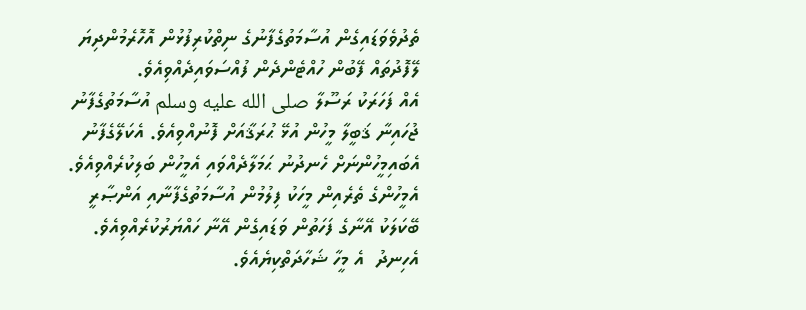ތެދުވެވަޑައިގެން އުސާމަތުގެފާނުގެ ނިތްކުރިފުޅުން އޮހޮރެމުންދިޔަ ލޭފޮދުތައް ފޭބުން ހުއްޓެންދެން ފުއްސަވައިދެއްވިއެވެ.
އެއް ފަހަރަކު ރަސޫލާ صلى الله عليه وسلم އުސާމަތުގެފާނު ޖުހައިނާ ޤަބީލާ މީހުން އުޅޭ ޙުރަޤާއަށް ފޮނުއްވިއެވެ. އެކަލޭގެފާނު އެބައިމީހުންނަށް ހެނދުނު ޙަމަލާދެއްވައި އެމީހުން ބަލިކުރެއްވިއެވެ. އެމީހުންގެ ތެރެއިން މީހަކު ފިލުމުން އުސާމަތުގެފާނާއި އަންޞާރީ ބޭކަލަކު އޭނާގެ ފަހަތުން ވަޑައިގެން އޭނާ ހައްޔަރުކުރެއްވިއެވެ. އެހިނދު  އެ މީހާ ޝަހާދަތްކިޔެއެވެ.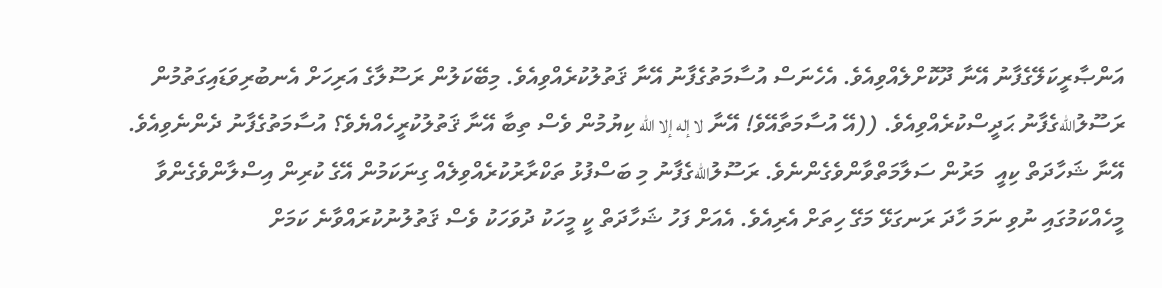އަންޞާރީކަލޭގެފާނު އޭނާ ދޫކޮށްލެއްވިއެވެ. އެހެނަސް އުސާމަތުގެފާނު އޭނާ ޤަތުލުކުރެއްވިއެވެ. މިބޭކަލުން ރަސޫލާގެ އަރިހަށް އެނބުރިވަޑައިގަތުމުން ރަސޫލުاللهގެފާނު ޙަދީސްކުރެއްވިއެވެ. ((އޭ އުސާމަތާއޭވެ! އޭނާ لا إله إلا الله ކިޔުމުން ވެސް ތިބާ އޭނާ ޤަތުލުކުރީހެއްޔެވެ؟ އުސާމަތުގެފާނު ދެންނެވިއެވެ. އޭނާ ޝަހާދަތް ކިއީ  މަރުން ސަލާމަތްވާންވެގެންނެވެ. ރަސޫލުاللهގެފާނު މި ބަސްފުޅު ތަކްރާރުކުރެއްވިލެއް ގިނަކަމުން އޭގެ ކުރިން އިސްލާންވެގެންވާ މީހެއްކަމުގައި ނުވި ނަމަ ހާދަ ރަނގަޅޭ މަގޭ ހިތަށް އެރިއެވެ. އެއަށް ފަހު ޝަހާދަތް ކީ މީހަކު ދުވަހަކު ވެސް ޤަތުލުނުކުރައްވާނެ ކަމަށް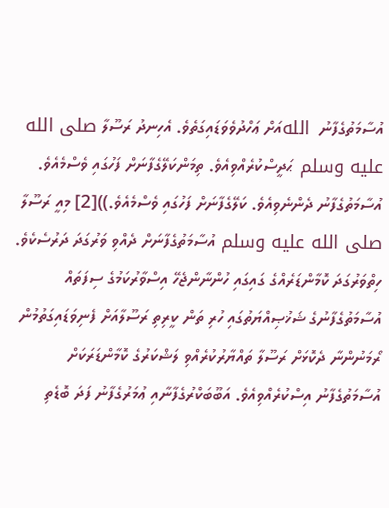އުސާމަތުގެފާނު  اللهއަށް ޢަހްދުވެވަޑައިގަތެވެ. އެހިނދު ރަސޫލާ صلى الله عليه وسلم ޙަދީސްކުރެއްވިއެވެ. ތިމަންކަލޭގެފާނަށް ފަހުގައި ވެސްމެއެވެ. އުސާމަތުގެފާނު ދެންނެވިއެވެ. ކަލޭގެފާނަށް ފަހުގައި ވެސްމެއެވެ.))[2] މިއީ ރަސޫލާ صلى الله عليه وسلم އުސާމަތުގެފާނަށް ދެއްވި ވަރުގަދަ ދަރުސެކެވެ.
ހިތްވަރުގަދަ ކޮމާންޑަރެއްގެ ގައިގައި ހުންނާންޖެހޭ އިސްވާރުކަމުގެ ސިފަތައް އުސާމަތުގެފާނުގެ ޝަޚުޞިއްޔަތުގައި ހުރި ތަން ކީރިތި ރަސޫލާއަށް ފެނިވަޑައިގަތުމުން ރޯމަނުންނާ ދެކޮޅަށް ރަސޫލާ ތައްޔާރުކުރެއްވި ލަޝްކަރުގެ ކޮމާންޑަރަކަށް އުސާމަތުގެފާނު އިސްކުރެއްވިއެވެ. އަބޫބަކްރުގެފާނާއި ޢުމަރުގެފާނު ފަދަ ބޮޑެތި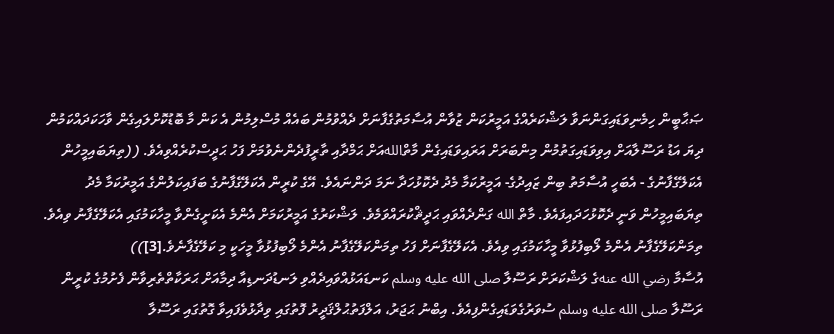ޞަޙާބީން ހިމެނިވަޑައިގަންނަވާ ލަޝްކަރެއްގެ އަމީރުކަން ޒުވާން އުސާމަތުގެފާނަށް ދެއްވުމުން ބައެއް މުސްލިމުން އެ ކަން މާ ބޮޑުކޮށްލައިގެން ވާހަކަދައްކަމުން ދިޔަ އަޑު ރަސޫލާއަށް އިވިވަޑައިގަތުމުން މިންބަރަށް އަރައިވަޑައިގެން މާތްاللهއަށް ޙަމްދާއި ތާރީފުދެންނެވުމަށް ފަހު ޙަދީސްކުރެއްވިއެވެ. ((ތިޔަބައިމީހުން އެކަލޭގެފާނުގެ - އެބަހީ އުސާމަތު ބިން ޒައިދުގެ- އަމީރުކަމާ މެދު ދެކޮޅުހަދާ ނަމަ ދަންނައެވެ. އޭގެ ކުރީން އެކަލޭގެފާނުގެ ބަފައިކަލުންގެ އަމީރުކަމާ މެދު ތިޔަބައިމީހުން ވަނީ ދެކޮޅުހަދައިފައެވެ. މާތް الله ގަންދެއްވައި ޙަދީޘްކުރައްވަމެވެ. ލަޝްކަރުގެ އަމީރުކަމަށް އެންމެ އެކަށީގެންވާ މީހާކަމުގައި އެކަލޭގެފާނު ވިއެވެ. ތިމަންކަލޭގެފާނު އެންމެ ލޯބިފުޅުވާ މީހާކަމުގައި ވިއެވެ. އެކަލޭގެފާނަށް ފަހު ތިމަންކަލޭގެފާނު އެންމެ ލޯބިފުޅުވާ މީހަކީ މި ކަލޭގެފާނެވެ.[3]))
އުސާމާ رضي الله عنهގެ ލަޝްކަރަށް ރަސޫލާ صلى الله عليه وسلم ކަނޑައަޅުއްވައިދެއްވި ލަނޑުދަނޑިއާ ދިމާއަށް ޙަރަކާތްތެރިވާން ފެށުމުގެ ކުރީން ރަސޫލާ صلى الله عليه وسلم ސުވަރުގެވަޑައިގެންފިއެވެ. އިބްނު ޙަޖަރު، އަލްފަތުޙުލްޤަދީރު ފޮތުގައި ވިދާޅުވެފައިވާ ގޮތުގައި ރަސޫލާ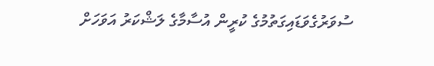ސުވަރުގެވަޑައިގަތުމުގެ ކުރީން އުސާމާގެ ލަޝްކަރު އަވަހަށް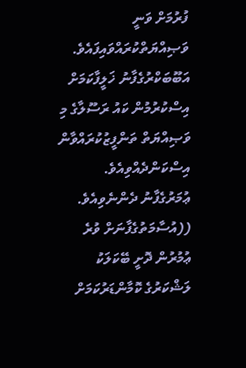ފުރުމަށް ވަނީ ވަޞިއްޔަތްކުރައްވައިފައެވެ.
އަބޫބަކްރުގެފާނު ޚަލީފާކަމަށް އިސްކުރުމުން ކައު ރަސޫލާގެ މި ވަޞިއްޔަތް ތަންފީޒުކުރައްވާން އިސްކަންދެއްވިއެވެ. ޢުމަރުގެފާނު ދެންނެވިއެވެ. ((އުސާމަތުގެފާނަށް ވުރެ ޢުމުރުން ދޮށީ ބޭކަލަކު ލަޝްކަރުގެ ކޮމާންޑަރުކަމަށް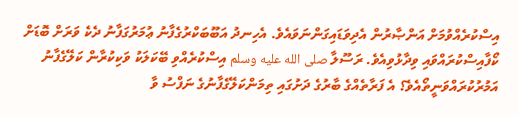އިސްކުރެއްވުމަށް އަންޞާރުން އެދިވަޑައިގަންނަވައެވެ. އެހިނދު އަބޫބަކްރުގެފާނު ޢުމަރުގަފާނު ދެކެ ވަރަށް ބޮޑަށް ކޯފާއިސްކުރައްވައި ވިދާޅުވިއެވެ. ރަސޫލާ صلى الله عليه وسلم އިސްކުރެއްވި ބޭކަލަކު ވަކިކުރާން ކަލޭގެފާނު އަމުރުކުރައްވަނީތޯއެވެ؟ އެ ފަރާތެއްގެ ބާރުގެ ދަށުގައި ތިމަންކަލޭގެފާނުގެ ނަފްސު ވާ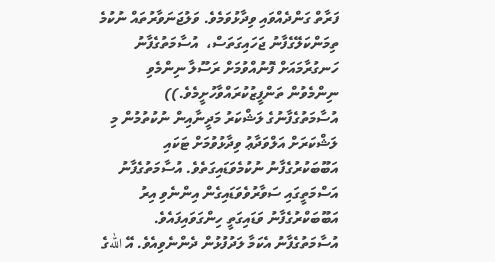ފަރާތް ގަންދެއްވައި ވިދާޅުވަމެވެ. ވަލުޖަނަވާރުތައް ނުކުމެ ތިމަންކަލޭގެފާނު ޖަހައިގަތަސް،  އުސާމަތުގެފާނު ހަނގުރާމައަށް ފޮނުއްވުމަށް ރަސޫލާ ނިންމެވި ނިންމެވުން ތަންފީޒުކުރައްވާހުށީމެވެ.))
އުސާމަތުގެފާނުގެ ލަޝްކަރު މަދީނާއިން ނުކުތުމުން މި ލަޝްކަރަށް އަލްވަދާޢު ވިދާޅުވުމަށް ޓަކައި އަބޫބަކުރުގެފާނު ނުކުމެވަޑައިގަތެވެ. އުސާމަތުގެފާނު އަސްމަތީގައި ސަވާރުވެވަޑައިގެން އިންނެވި އިރު އަބޫބަކްރުގެފާނު ވަޑައިގަތީ ހިންގަވައިފައެވެ. އުސާމަތުގެފާނު އެކަމާ ލަދުފުޅުން ދެންނެވިއެވެ. އޭ اللهގެ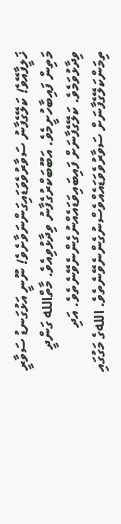ޚަލީފާއޭވެ! ކަލޭގެފާނު ސަވާރުވެވަޑައިގަންނަވާށެވެ! ނޫނީ އަޅުގަނޑު ސަވާރީ މަތިން ފައިބާހުށީމެވެ. އަބޫބަކްރުގެފާނު ވިދާޅުވިއެވެ. މާތްالله ގަންދީ ވިދާޅުވަމެވެ. ކަލޭގެފާނަށް ފައިބައިވަޑައެއްނުގެންނެވޭނެތެވެ. އަދި ތިމަންކަލޭގެފާނަށް ސަވާރުވެވަޑައެއްވެސްނުގެންނެވޭނެތެވެ. اللهގެ މަގުގައި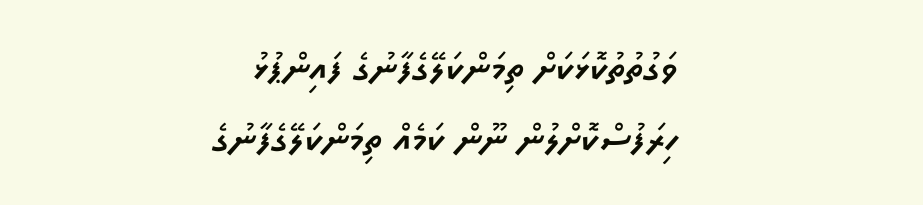ވަގުތުތުކޮޅަކަށް ތިމަންކަލޭގެފާނުގެ ފައިންޕުޅު ހިރަފުސްކޮށްލުން ނޫން ކަމެއް ތިމަންކަލޭގެފާނުގެ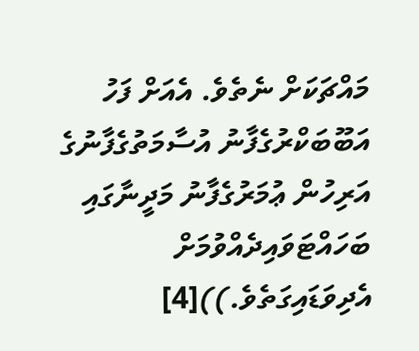މައްޗަކަށް ނެތެވެ. އެއަށް ފަހު އަބޫބަކްރުގެފާނު އުސާމަތުގެފާނުގެ އަރިހުން ޢުމަރުގެފާނު މަދީނާގައި ބަހައްޓަވައިދެއްވުމަށް އެދިވަޑައިގަތެވެ.))[4]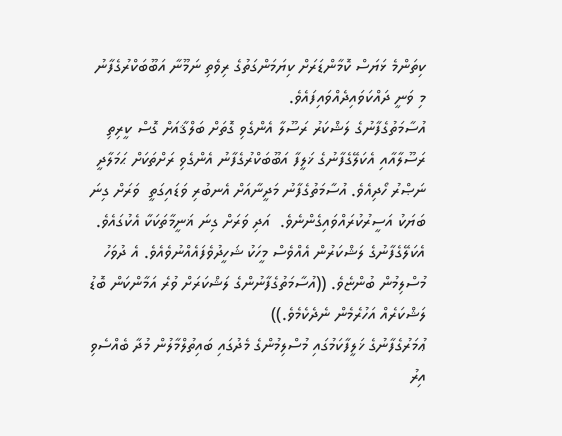ކިތަންމެ ޅަޔަސް ކޮމާންޑަރަށް ކިޔަމަންގަތުގެ ރިވެތި ނަމޫނާ އަބޫބަކްރުގެފާނު މި ވަނީ ދައްކަވައިދެއްވައިފައެވެ.
އުސާމަތުގެފާނުގެ ލަޝްކަރު ރަސޫލާ އެންގެވި ގޮތަށް ބަލްޤާއަށް ގޮސް ކީރިތި ރަސޫލާއާއި އެކަލޭގެފާނުގެ ޚަލީފާ އަބޫބަކްރުގެފާނު އެންގެވި ރަށްތަކަށް ޙަމަލާދީ ނަޞްރު ހޯދިއެވެ. އުސާމަތުގެފާނު މަދީނާއަށް އެނބުރި ވަޑައިގަތީ  ވަރަށް ގިނަ ބަޔަކު އަސީރުކުރައްވައިގެންނެވެ.  އަދި ވަރަށް ގިނަ ޣަނީމާތަކަކާ އެކުގައެވެ. އެކަލޭގެފާނުގެ ލަޝްކަރުން އެއްވެސް މީހަކު ޝަހީދުވެފައެއްނުވެއެވެ. އެ ދުވަހު މުސްލިމުން ބުންޏެވެ. ((އުސާމަތުގެފާނުންގެ ލަޝްކަރަށް ވުރެ އަމާންކަން ބޮޑު ލަޝްކަރެއް އަހުރެމެން ނެދެކެމެވެ.))
ޢުމަރުގެފާނުގެ ޚަލީފާކަމުގައި މުސްލިމުންގެ މެދުގައި ބައިތުލްމާލުން މުދާ ބެއްސެވި އިރު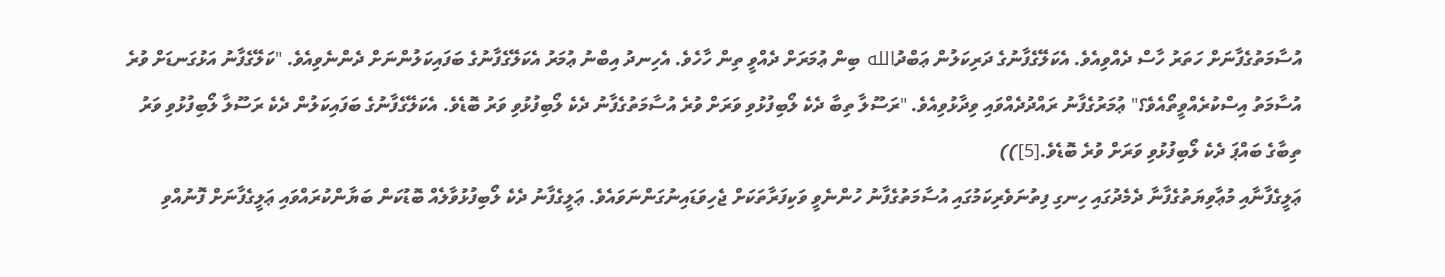އުސާމަތުގެފާނަށް ހަތަރު ހާސް ދެއްވިއެވެ. އެކަލޭގެފާނުގެ ދަރިކަލުން ޢަބްދުالله ބިން ޢުމަރަށް ދެއްވީ ތިން ހާހެވެ. އެހިނދު އިބްނު ޢުމަރު އެކަލޭގެފާނުގެ ބަފައިކަލުންނަށް ދެންނެވިއެވެ. "ކަލޭގެފާނު އަޅުގަނޑަށް ވުރެ އުސާމަތު އިސްކުރެއްވީތޯއެވެ؟" ޢުމަރުގެފާނު ރައްދުދެއްވައި ވިދާޅުވިއެވެ. "ރަސޫލާ ތިބާ ދެކެ ލޯބިފުޅުވި ވަރަށް ވުރެ އުސާމަތުގެފާނު ދެކެ ލޯބިފުޅުވި ވަރު ބޮޑެވެ. އެކަލޭގެފާނުގެ ބަފައިކަލުން ދެކެ ރަސޫލާ ލޯބިފުޅުވި ވަރު ތިބާގެ ބައްޕަ ދެކެ ލޯބިފުޅުވި ވަރަށް ވުރެ ބޮޑެވެ.[5]))
ޢަލީގެފާނާއި މުޢާވިޔަތުގެފާނާ ދެމެދުގައި ހިނގި ފިތުނަވެރިކަމުގައި އުސާމަތުގެފާނު ހުންނެވީ ވަކިފަރާތަކަށް ޖެހިވަޑައިނުގަންނަވައެވެ. ޢަލީގެފާނު ދެކެ ލޯބިފުޅުވާލެއް ބޮޑުކަން ބަޔާންކުރައްވައި ޢަލީގެފާނަށް ފޮނުއްވި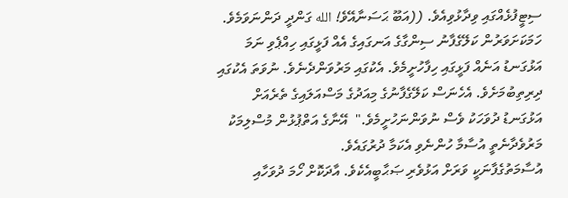ސިޓީފުޅެއްގައި ވިދާޅުވިއެވެ. ((އަބޫ ޙަސަނާއޭވެ! الله ގަންދީ ދަންނަވަމެވެ. ހަމަކަށަވަރުން ކަލޭގެފާނު ސިންގާގެ އަނގައިގެ އެއް ފަޅީގައި ހިއްޕެވި ނަމަ އަޅުގަނޑު އަނެއް ފަޅީގައި ހިފާހުށީމެވެ. އެކުގައި މަރުވަންދެނެވެ. ނުވަތަ އެކުގައި ދިރިތިބުމަށެވެ. އެހެނަސް ކަލޭގެފާނުގެ މިއަދުގެ މަސްއަލައިގެ ތެރެއަށް އަޅުގަނޑު ދުވަހަކު ވެސް ނުވަންނަހުށީމެވެ."  އޭނާގެ އަތްޕުޅުން މުސްލިމަކު މަރުވެދާނެތީ އުސާމާ ހުންނެވި އެކަމާ ދުރުގައެވެ.
އުސާމަތުގެފާނަކީ ވަރަށް އަޅުވެރި ޞަޙާބީއެކެވެ. އާދަކޮށް ހޯމަ ދުވަހާއި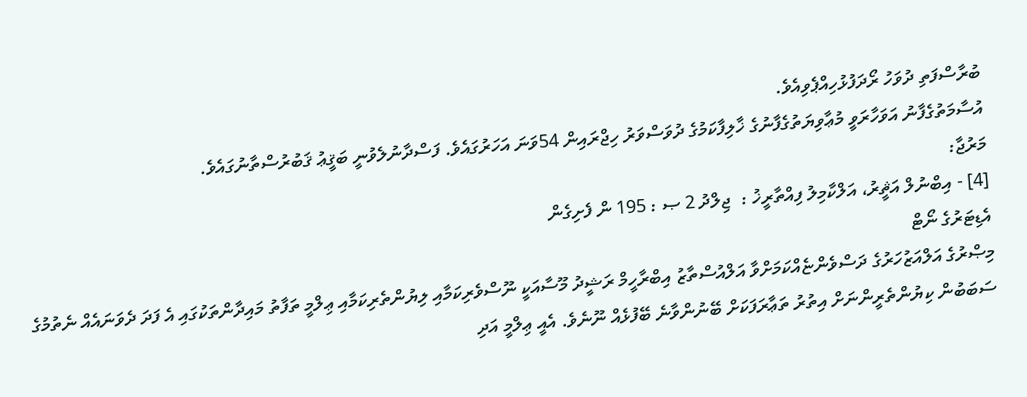ބުރާސްފަތި ދުވަހު ރޯދަފުޅުހިއްޕެވިއެވެ.
އުސާމަތުގެފާނު އަވަހާރަވީ މުޢާވިޔަތުގެފާނުގެ ޚާލިފާކަމުގެ ދުވަސްވަރު ހިޖްރައިން 54ވަނަ އަހަރުގައެވެ. ފަސްދާނުލެވުނީ ބަޤީޢު ޤަބުރުސްތާނުގައެވެ.
މަރުޖާ:
[4] - އިބްނުލް އަޘީރު، އަލްކާމިލު ފިއްތާރީޚު :  ޖިލްދު 2 ޞ : 195 ން ފެށިގެން
އެޑިޓަރުގެ ނޯޓް
މިޞްރުގެ އަލްއަޒުހަރުގެ ދަސްވެންޏެއްކަމަށްވާ އަލްއުސްތާޒު އިބްރާހީމް ރަޝީދު މޫސާއަކީ ނޫސްވެރިކަމާއި ލިޔުންތެރިކަމާއި ޢިލްމީ ތަފާތު މައިދާންތަކުގައި އެ ފަދަ ދެވަނައެއް ނެތުމުގެ ސަބަބުން ކިޔުންތެރީންނަށް އިތުރު ތަޢާރަފަކަށް ބޭނުންވާނެ ބޭފުޅެއް ނޫނެވެ. އެއީ ޢިލްމީ އަދި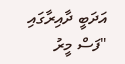އަދަބީ ދާއިރާގައި "ފަސް މީރު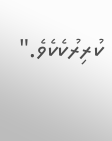ކުރިރުކެކެވެ."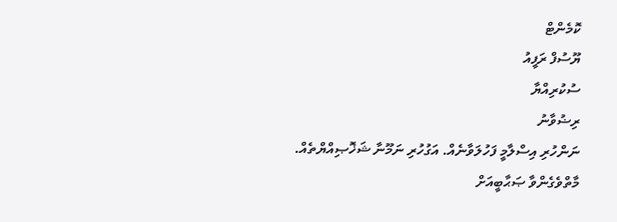ކޮމެންޓް
ޔޫސުފް ރަފީއު
ސުކުރިއްޔާ
ރިޟުވާނު
ނަންހުރި އިސްލާމީ ފަހުލަވާނެއް. އަގުހުރި ނަމޫނާ ޝަޚޮޞިއްޔްތެއް. މާތްވެގެންވާ ޞަޙާބީއަށް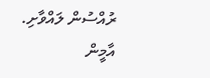ރުއްސުން ލައްވާށި. އާމީން